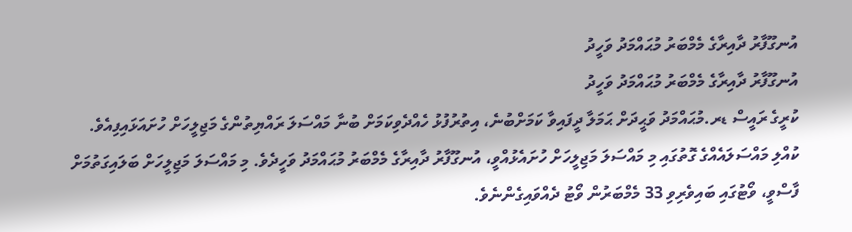އުނގޫފާރު ދާއިރާގެ މެމްބަރު މުޙައްމަދު ވަހީދު
އުނގޫފާރު ދާއިރާގެ މެމްބަރު މުޙައްމަދު ވަހީދު
ކުރީގެ ރައީސް ޑރ.މުޙައްމަދު ވަޙީދަށް ޙަމަލާ ދީފައިވާ ކަމަށްބުނެ، އިތުރުފުޅު ހެއްދެވިކަމަށް ބުނާ މައްސަލަ ރައްޔިތުންގެ މަޖިލީހަށް ހުށައަޅައިފިއެވެ.
ކުއްލި މައްސަލައެއްގެ ގޮތުގައި މި މައްސަލަ މަޖިލީހަށް ހުށައެޅުއްވީ، އުނގޫފާރު ދާއިރާގެ މެމްބަރު މުޙައްމަދު ވަހީދެވެ. މި މައްސަލަ މަޖިލީހަށް ބަލައިގަތުމަށް ފާސްވީ، ވޯޓުގައި ބައިވެރިވި 33 މެމްބަރުން ވޯޓު ދެއްވައިގެންނެވެ.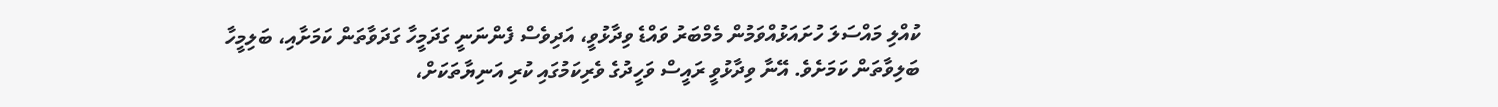ކުއްލި މައްސަލަ ހުށައަޅުއްވަމުން މެމްބަރު ވައްޑެ ވިދާޅުވީ، އަދިވެސް ފެންނަނީ ގަދަމީހާ ގަދަވާތަން ކަމަށާއި، ބަލިމީހާ ބަލިވާތަން ކަމަށެވެ. އޭނާ ވިދާޅުވީ ރައީސް ވަހީދުގެ ވެރިކަމުގައި ކުރި އަނިޔާތަކަށް،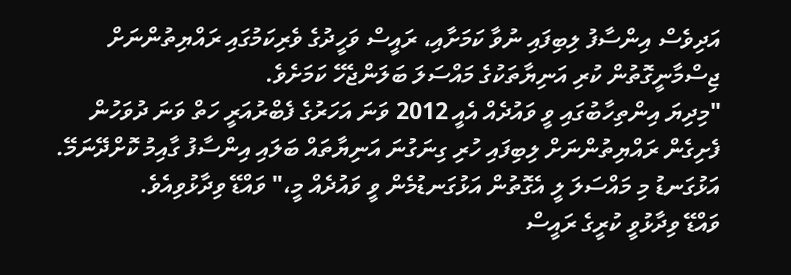އަދިވެސް އިންސާފު ލިބިފައި ނުވާ ކަމަށާއި، ރައީސް ވަހީދުގެ ވެރިކަމުގައި ރައްޔިތުންނަށް ޖިސްމާނީގޮތުން ކުރި އަނިޔާތަކުގެ މައްސަލަ ބަލަންޖެހޭ ކަމަށެވެ.
"މިދިޔަ އިންތިހާބުގައި ވީ ވައުދެއް އެއީ 2012 ވަނަ އަހަރުގެ ފެބްރުއަރީ ހަތް ވަނަ ދުވަހުން ފެށިގެން ރައްޔިތުންނަށް ލިބިފައި ހުރި ގިނަގުނަ އަނިޔާތައް ބަލައި އިންސާފު ގާއިމު ކޮށްދޭނަމޭ. އަޅުގަނޑު މި މައްސަލަ ލީ އެގޮތުން އަޅުގަނޑުމެން ވީ ވައުދެއް މީ،" ވައްޑޭ ވިދާޅުވިއެވެ.
ވައްޑޭ ވިދާޅުވީ ކުރީގެ ރައީސް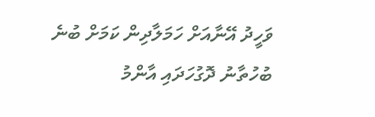ވަހީދު އޭނާއަށް ހަމަލާދިން ކަމަށް ބުނެ ބުހުތާނު ދޮގުހަދައި އާންމު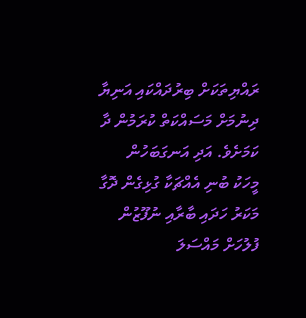ރައްޔިތަކަށް ބިރުދައްކައި އަނިޔާ ދިނުމަށް މަސައްކަތް ކުރަމުން ދާ ކަމަށެވެ. އަދި އަނގަބަހުން މީހަކު ބުނި އެއްޗަކާ ގުޅިގެން ދޮގާ މަކަރު ހަދައި ބާރާއި ނުފޫޒުން ފުލުހަށް މައްސަލަ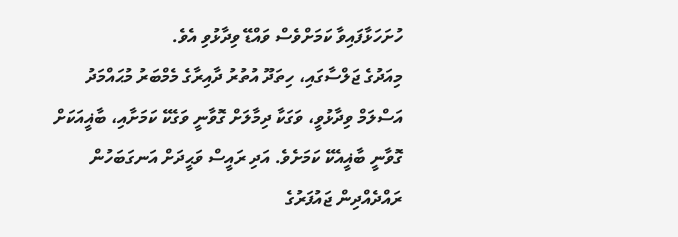ހުށަހަޅާފައިވާ ކަމަށްވެސް ވައްޑޭ ވިދާޅުވި އެވެ.
މިއަދުގެ ޖަލްސާގައި، ހިތަދޫ އުތުރު ދާއިރާގެ މެމްބަރު މުޙައްމަދު އަސްލަމް ވިދާޅުވީ، ވަގަކާ ދިމާލަށް ގޮވާނީ ވަގެކޭ ކަމަށާއި، ބާޣީއަކަށް ގޮވާނީ ބާޣީއެކޭ ކަމަށެވެ. އަދި ރައީސް ވަޙީދަށް އަނގަބަހުން ރައްދެއްދިން ޖައުފަރުގެ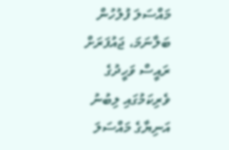މައްސަލަ ފުލުހުން ބަލާނަމަ، ޖައުފަރަށް ރައީސް ވަހީދުގެ ވެރިކަމުގައި ލިބުނު އަނިޔާގެ މައްސަލަ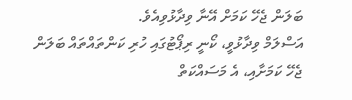ބަލަން ޖެހޭ ކަމަށް އޭނާ ވިދާޅުވިއެވެ.
އަސްލަމް ވިދާޅުވީ، ކޯނީ ރިޕޯޓުގައި ހުރި ކަންތައްތައް ބަލަން ޖެހޭ ކަމަށާއި، އެ މަސައްކަތް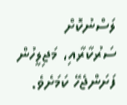ލަސްނުކޮށް ސަރުކާރާއި، މަޖިލީހުން ފަށަންޖެހޭ ކަމަށެވެ.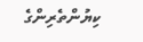ކިޔުންތެރިންގެ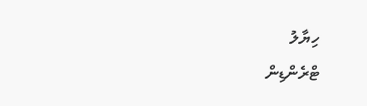ހިޔާލު
ޓްރެންޑިން